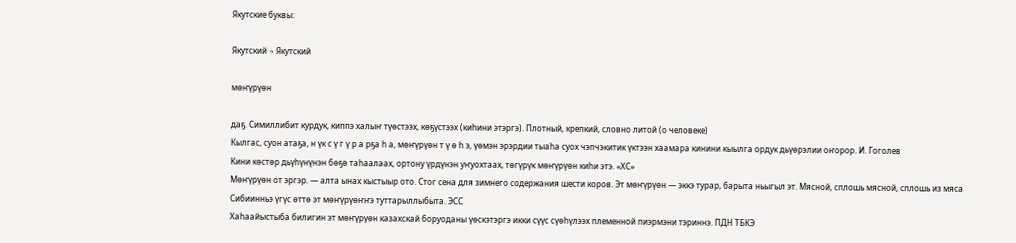Якутские буквы:

Якутский → Якутский

мөҥүрүөн

даҕ. Симиллибит курдук, киппэ халыҥ түөстээх, көҕүстээх (киһини этэргэ). Плотный, крепкий, словно литой (о человеке)
Кылгас, суон атаҕа, н үк с ү г ү р а рҕа һ а, мөҥүрүөн т ү ө һ э, үөмэн эрэрдии тыаһа суох чэпчэкитик үктээн хаамара кинини кыылга ордук дьүөрэлии оҥорор. И. Гоголев
Кини көстөр дьүһүнүнэн бөҕө таһаалаах, ортону үрдүнэн уҥуохтаах, төгүрүк мөҥүрүөн киһи этэ. «ХС»
Мөҥүрүөн от эргэр. — алта ынах кыстыыр ото. Стог сена для зимнего содержания шести коров. Эт мөҥүрүөн — эккэ турар, барыта ньыгыл эт. Мясной, сплошь мясной, сплошь из мяса
Сибиинньэ үгүс өттө эт мөҥүрүөҥҥэ туттарыллыбыта. ЭСС
Хаһаайыстыба билигин эт мөҥүрүөн казахскай боруоданы үөскэтэргэ икки сүүс сүөһүлээх племенной пиэрмэни тэриннэ. ПДН ТБКЭ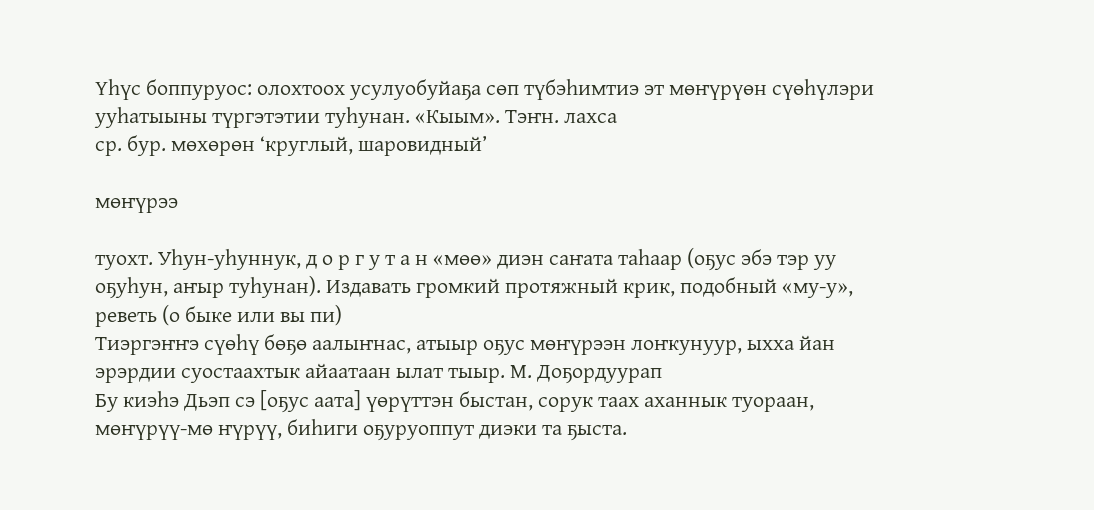Үһүс боппуруос: олохтоох усулуобуйаҕа сөп түбэһимтиэ эт мөҥүрүөн сүөһүлэри ууһатыыны түргэтэтии туһунан. «Кыым». Тэҥн. лахса
ср. бур. мөхөрөн ‘круглый, шаровидный’

мөҥүрээ

туохт. Уһун-уһуннук, д о р г у т а н «мөө» диэн саҥата таһаар (оҕус эбэ тэр уу оҕуһун, аҥыр туһунан). Издавать громкий протяжный крик, подобный «му-у», реветь (о быке или вы пи)
Тиэргэҥҥэ сүөһү бөҕө аалыҥнас, атыыр оҕус мөҥүрээн лоҥкунуур, ыхха йан эрэрдии суостаахтык айаатаан ылат тыыр. М. Доҕордуурап
Бу киэһэ Дьэп сэ [оҕус аата] үөрүттэн быстан, сорук таах аханнык туораан, мөҥүрүү-мө ҥүрүү, биһиги оҕуруоппут диэки та ҕыста.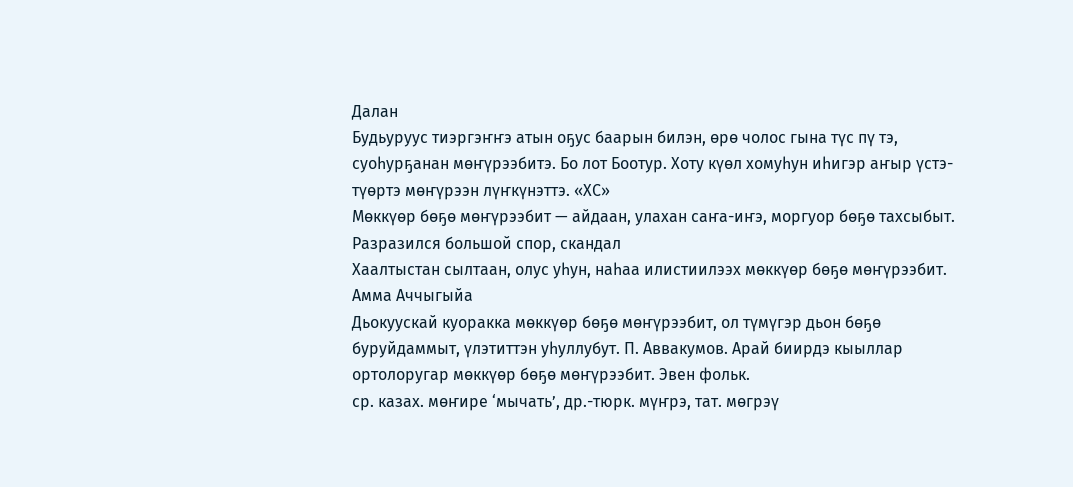Далан
Будьуруус тиэргэҥҥэ атын оҕус баарын билэн, өрө чолос гына түс пү тэ, суоһурҕанан мөҥүрээбитэ. Бо лот Боотур. Хоту күөл хомуһун иһигэр аҥыр үстэ-түөртэ мөҥүрээн лүҥкүнэттэ. «ХС»
Мөккүөр бөҕө мөҥүрээбит — айдаан, улахан саҥа-иҥэ, моргуор бөҕө тахсыбыт. Разразился большой спор, скандал
Хаалтыстан сылтаан, олус уһун, наһаа илистиилээх мөккүөр бөҕө мөҥүрээбит. Амма Аччыгыйа
Дьокуускай куоракка мөккүөр бөҕө мөҥүрээбит, ол түмүгэр дьон бөҕө буруйдаммыт, үлэтиттэн уһуллубут. П. Аввакумов. Арай биирдэ кыыллар ортолоругар мөккүөр бөҕө мөҥүрээбит. Эвен фольк.
ср. казах. мөҥире ‘мычать’, др.-тюрк. мүҥрэ, тат. мөгрэү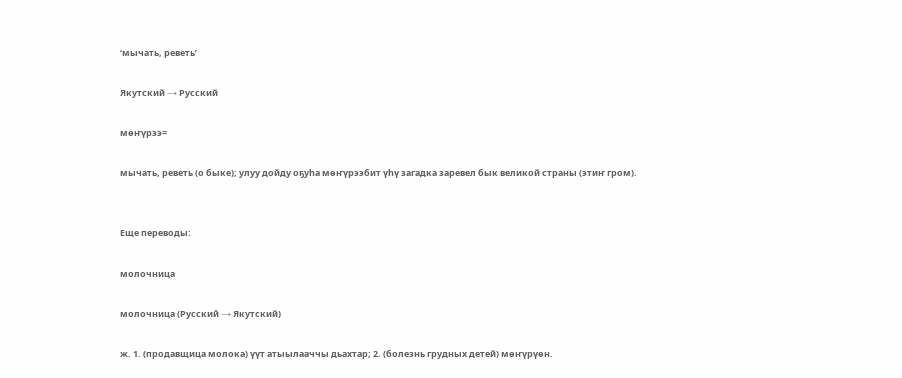‘мычать, реветь’

Якутский → Русский

мөҥүрээ=

мычать, реветь (о быке); улуу дойду оҕуһа мөҥүрээбит үһү загадка заревел бык великой страны (этиҥ гром).


Еще переводы:

молочница

молочница (Русский → Якутский)

ж. 1. (продавщица молока) үүт атыылааччы дьахтар; 2. (болезнь грудных детей) мөҥүрүөн.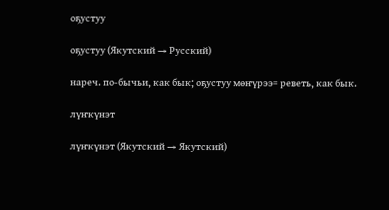оҕустуу

оҕустуу (Якутский → Русский)

нареч. по-бычьи, как бык; оҕустуу мөҥүрээ= реветь, как бык.

лүҥкүнэт

лүҥкүнэт (Якутский → Якутский)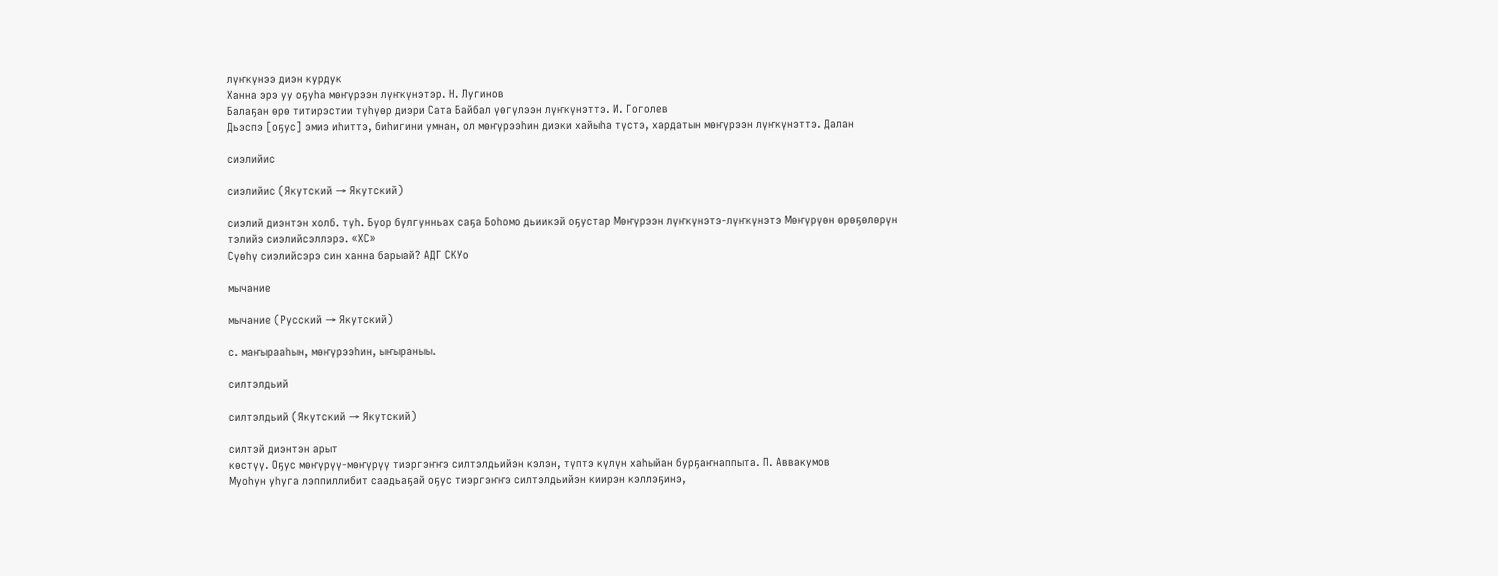лүҥкүнээ диэн курдук
Ханна эрэ уу оҕуһа мөҥүрээн лүҥкүнэтэр. Н. Лугинов
Балаҕан өрө титирэстии түһүөр диэри Сата Байбал үөгүлээн лүҥкүнэттэ. И. Гоголев
Дьэспэ [оҕус] эмиэ иһиттэ, биһигини умнан, ол мөҥүрээһин диэки хайыһа түстэ, хардатын мөҥүрээн лүҥкүнэттэ. Далан

сиэлийис

сиэлийис (Якутский → Якутский)

сиэлий диэнтэн холб. туһ. Буор булгунньах саҕа Боһомо дьиикэй оҕустар Мөҥүрээн лүҥкүнэтэ-лүҥкүнэтэ Мөҥүрүөн өрөҕөлөрүн тэлийэ сиэлийсэллэрэ. «ХС»
Сүөһү сиэлийсэрэ син ханна барыай? АДГ СКУо

мычание

мычание (Русский → Якутский)

с. маҥырааһын, мөҥүрээһин, ыҥыраныы.

силтэлдьий

силтэлдьий (Якутский → Якутский)

силтэй диэнтэн арыт
көстүү. Оҕус мөҥүрүү-мөҥүрүү тиэргэҥҥэ силтэлдьийэн кэлэн, түптэ күлүн хаһыйан бурҕаҥнаппыта. П. Аввакумов
Муоһун уһуга лэппиллибит саадьаҕай оҕус тиэргэҥҥэ силтэлдьийэн киирэн кэллэҕинэ,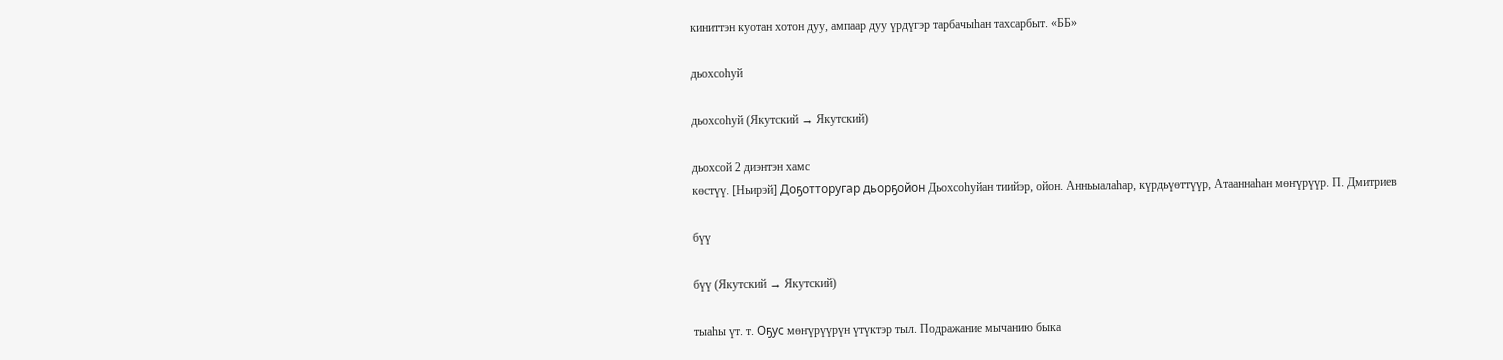киниттэн куотан хотон дуу, ампаар дуу үрдүгэр тарбачыһан тахсарбыт. «ББ»

дьохсоһуй

дьохсоһуй (Якутский → Якутский)

дьохсой 2 диэнтэн хамс
көстүү. [Ньирэй] Доҕотторугар дьорҕойон Дьохсоһуйан тиийэр, ойон. Анньыалаһар, күрдьүөттүүр, Атааннаһан мөҥүрүүр. П. Дмитриев

бүү

бүү (Якутский → Якутский)

тыаһы үт. т. Оҕус мөҥүрүүрүн үтүктэр тыл. Подражание мычанию быка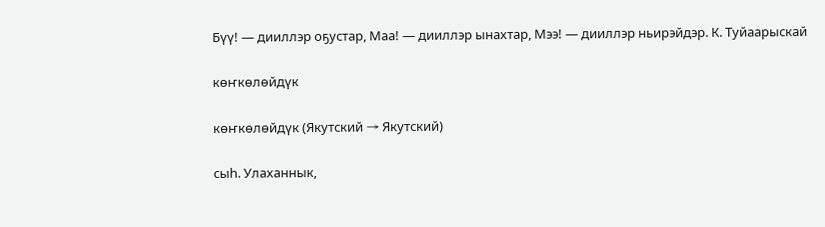Бүү! — дииллэр оҕустар, Маа! — дииллэр ынахтар, Мээ! — дииллэр ньирэйдэр. К. Туйаарыскай

көҥкөлөйдүк

көҥкөлөйдүк (Якутский → Якутский)

сыһ. Улаханнык,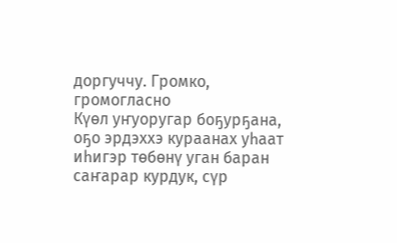доргуччу. Громко, громогласно
Күөл уҥуоругар боҕурҕана, оҕо эрдэххэ кураанах уһаат иһигэр төбөнү уган баран саҥарар курдук, сүр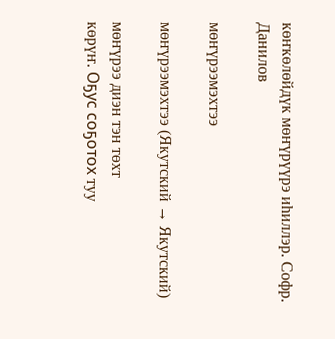көҥкөлөйдүк мөҥүрүүрэ иһиллэр. Софр. Данилов

мөҥүрээмэхтээ

мөҥүрээмэхтээ (Якутский → Якутский)

мөҥүрээ диэн тэн төхт
көрүҥ. Оҕус соҕотох туу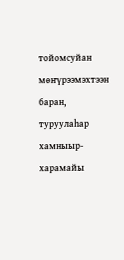тойомсуйан мөҥүрээмэхтээн баран, туруулаһар хамныыр-харамайы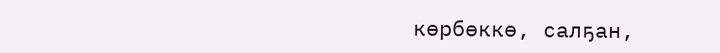көрбөккө, салҕан,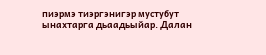пиэрмэ тиэргэнигэр мустубут ынахтарга дьаадьыйар. Далан